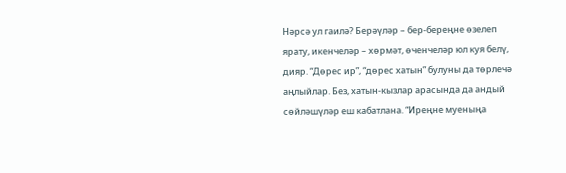Нәрсә ул гаилә? Берәүләр – бер-береңне өзелеп ярату, икенчеләр – хөрмәт, өченчеләр юл куя белү, дияр. “Дөрес ир”, “дөрес хатын” булуны да төрлечә аңлыйлар. Без, хатын-кызлар арасында да андый сөйләшүләр еш кабатлана. “Иреңне муеныңа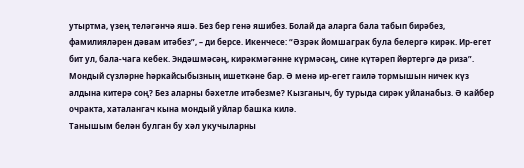утыртма, үзең теләгәнчә яшә. Без бер генә яшибез. Болай да аларга бала табып бирәбез, фамилияләрен дәвам итәбез”, – ди берсе. Икенчесе: “Әзрәк йомшаграк була белергә кирәк. Ир-егет бит ул, бала-чага кебек. Эндәшмәсәң, кирәкмәгәнне күрмәсәң, сине күтәреп йөртергә дә риза”. Мондый сүзләрне һәркайсыбызның ишеткәне бар. Ә менә ир-егет гаилә тормышын ничек күз алдына китерә соң? Без аларны бәхетле итәбезме? Кызганыч, бу турыда сирәк уйланабыз. Ә кайбер очракта, хаталангач кына мондый уйлар башка килә.
Танышым белән булган бу хәл укучыларны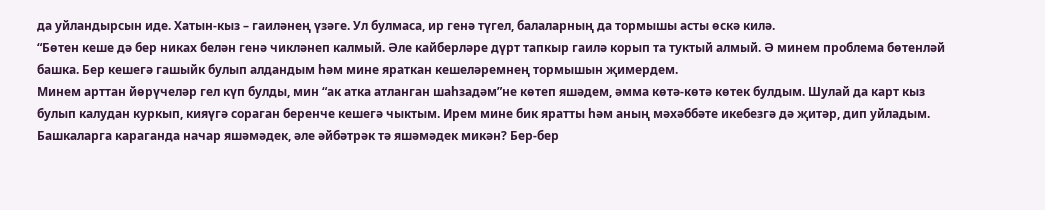да уйландырсын иде. Хатын-кыз – гаиләнең үзәге. Ул булмаса, ир генә түгел, балаларның да тормышы асты өскә килә.
“Бөтен кеше дә бер никах белән генә чикләнеп калмый. Әле кайберләре дүрт тапкыр гаилә корып та туктый алмый. Ә минем проблема бөтенләй башка. Бер кешегә гашыйк булып алдандым һәм мине яраткан кешеләремнең тормышын җимердем.
Минем арттан йөрүчеләр гел күп булды, мин “ак атка атланган шаһзадәм”не көтеп яшәдем, әмма көтә-көтә көтек булдым. Шулай да карт кыз булып калудан куркып, кияүгә сораган беренче кешегә чыктым. Ирем мине бик яратты һәм аның мәхәббәте икебезгә дә җитәр, дип уйладым.
Башкаларга караганда начар яшәмәдек, әле әйбәтрәк тә яшәмәдек микән? Бер-бер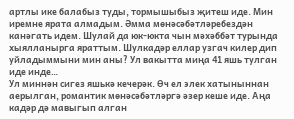артлы ике балабыз туды, тормышыбыз җитеш иде. Мин иремне ярата алмадым. Әмма мөнәсәбәтләребездән канәгать идем. Шулай да юк-юкта чын мәхәббәт турында хыялланырга яраттым. Шулкадәр еллар узгач килер дип уйладыммыни мин аны? Ул вакытта миңа 41 яшь тулган иде инде…
Ул миннән сигез яшькә кечерәк. Өч ел элек хатыныннан аерылган, романтик мөнәсәбәтләргә әзер кеше иде. Аңа кадәр дә мавыгып алган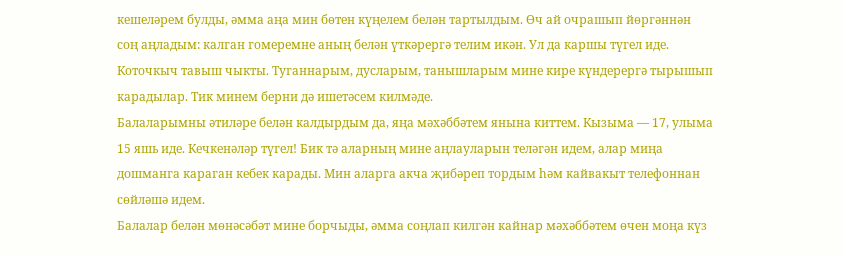кешеләрем булды, әмма аңа мин бөтен күңелем белән тартылдым. Өч ай очрашып йөргәннән соң аңладым: калган гомеремне аның белән үткәрергә телим икән. Ул да каршы түгел иде.
Коточкыч тавыш чыкты. Туганнарым, дусларым, танышларым мине кире күндерергә тырышып карадылар. Тик минем берни дә ишетәсем килмәде.
Балаларымны әтиләре белән калдырдым да, яңа мәхәббәтем янына киттем. Кызыма — 17, улыма 15 яшь иде. Кечкенәләр түгел! Бик тә аларның мине аңлауларын теләгән идем, алар миңа дошманга караган кебек карады. Мин аларга акча җибәреп тордым һәм кайвакыт телефоннан сөйләшә идем.
Балалар белән мөнәсәбәт мине борчыды, әмма соңлап килгән кайнар мәхәббәтем өчен моңа күз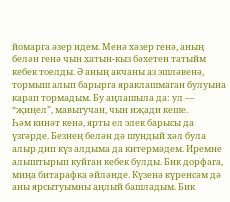йомарга әзер идем. Менә хәзер генә, аның белән генә чын хатын-кыз бәхетен татыйм кебек тоелды. Ә аның акчаны аз эшләвенә, тормыш алып барырга яраклашмаган булуына карап тормадым. Бу аңлашыла да: ул — “җиңел”, мавыгучан, чын иҗади кеше.
Һәм кинәт кенә, ярты ел элек барысы да үзгәрде. Безнең белән дә шундый хәл була алыр дип күз алдыма да китермәдем. Иремне алыштырып куйган кебек булды. Бик дорфага, миңа битарафка әйләнде. Күзенә күренсәм дә аны ярсытуымны аңлый башладым. Бик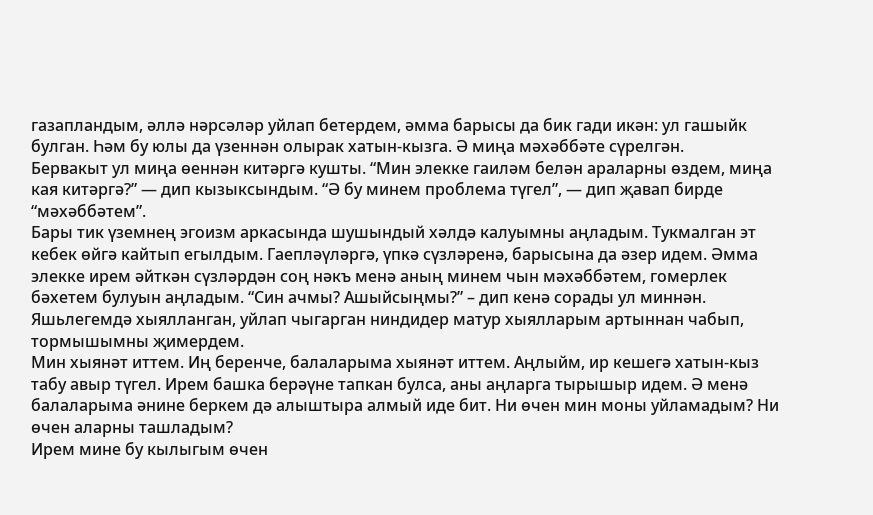газапландым, әллә нәрсәләр уйлап бетердем, әмма барысы да бик гади икән: ул гашыйк булган. Һәм бу юлы да үзеннән олырак хатын-кызга. Ә миңа мәхәббәте сүрелгән.
Бервакыт ул миңа өеннән китәргә кушты. “Мин элекке гаиләм белән араларны өздем, миңа кая китәргә?” — дип кызыксындым. “Ә бу минем проблема түгел”, — дип җавап бирде “мәхәббәтем”.
Бары тик үземнең эгоизм аркасында шушындый хәлдә калуымны аңладым. Тукмалган эт кебек өйгә кайтып егылдым. Гаепләүләргә, үпкә сүзләренә, барысына да әзер идем. Әмма элекке ирем әйткән сүзләрдән соң нәкъ менә аның минем чын мәхәббәтем, гомерлек бәхетем булуын аңладым. “Син ачмы? Ашыйсыңмы?” – дип кенә сорады ул миннән.
Яшьлегемдә хыялланган, уйлап чыгарган ниндидер матур хыялларым артыннан чабып, тормышымны җимердем.
Мин хыянәт иттем. Иң беренче, балаларыма хыянәт иттем. Аңлыйм, ир кешегә хатын-кыз табу авыр түгел. Ирем башка берәүне тапкан булса, аны аңларга тырышыр идем. Ә менә балаларыма әнине беркем дә алыштыра алмый иде бит. Ни өчен мин моны уйламадым? Ни өчен аларны ташладым?
Ирем мине бу кылыгым өчен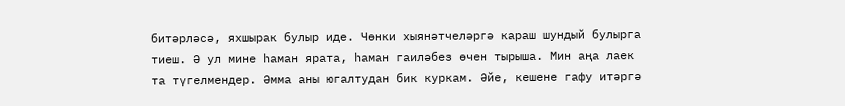битәрләсә, яхшырак булыр иде. Чөнки хыянәтчеләргә караш шундый булырга тиеш. Ә ул мине һаман ярата, һаман гаиләбез өчен тырыша. Мин аңа лаек та түгелмендер. Әмма аны югалтудан бик куркам. Әйе, кешене гафу итәргә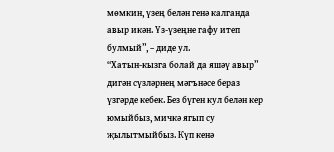мөмкин, үзең белән генә калганда авыр икән. Үз-үзеңне гафу итеп булмый”, – диде ул.
“Хатын-кызга болай да яшәү авыр” дигән сүзләрнең мәгънәсе бераз үзгәрде кебек. Без бүген кул белән кер юмыйбыз, мичкә ягып су җылытмыйбыз. Күп кенә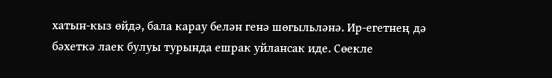хатын-кыз өйдә, бала карау белән генә шөгыльләнә. Ир-егетнең дә бәхеткә лаек булуы турында ешрак уйлансак иде. Сөекле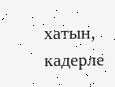хатын, кадерле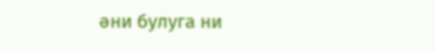әни булуга ни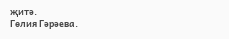җитә.
Гөлия Гәрәева.